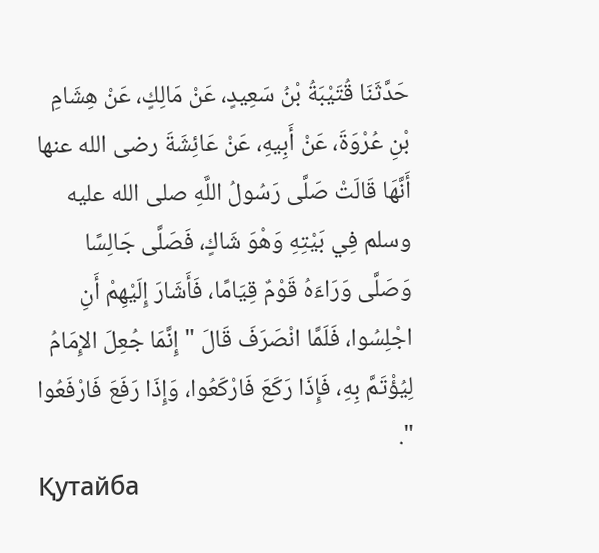حَدَّثَنَا قُتَيْبَةُ بْنُ سَعِيدٍ، عَنْ مَالِكٍ، عَنْ هِشَامِ بْنِ عُرْوَةَ، عَنْ أَبِيهِ، عَنْ عَائِشَةَ رضى الله عنها أَنَّهَا قَالَتْ صَلَّى رَسُولُ اللَّهِ صلى الله عليه وسلم فِي بَيْتِهِ وَهْوَ شَاكٍ، فَصَلَّى جَالِسًا وَصَلَّى وَرَاءَهُ قَوْمٌ قِيَامًا، فَأَشَارَ إِلَيْهِمْ أَنِ اجْلِسُوا، فَلَمَّا انْصَرَفَ قَالَ " إِنَّمَا جُعِلَ الإِمَامُ لِيُؤْتَمَّ بِهِ، فَإِذَا رَكَعَ فَارْكَعُوا، وَإِذَا رَفَعَ فَارْفَعُوا ".
Қутайба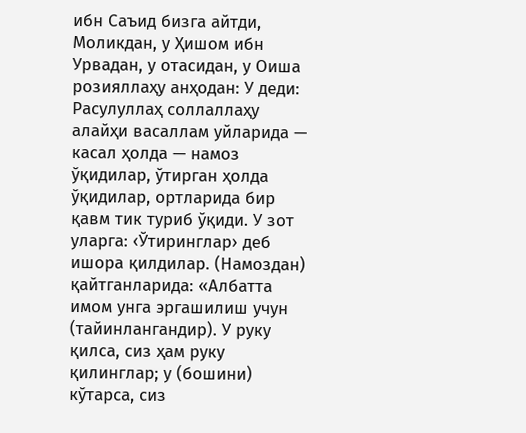ибн Саъид бизга айтди, Моликдан, у Ҳишом ибн Урвадан, у отасидан, у Оиша розияллаҳу анҳодан: У деди: Расулуллаҳ соллаллаҳу алайҳи васаллам уйларида — касал ҳолда — намоз ўқидилар, ўтирган ҳолда ўқидилар, ортларида бир қавм тик туриб ўқиди. У зот уларга: ‹Ўтиринглар› деб ишора қилдилар. (Намоздан) қайтганларида: «Албатта имом унга эргашилиш учун (тайинлангандир). У руку қилса, сиз ҳам руку қилинглар; у (бошини) кўтарса, сиз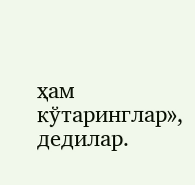ҳам кўтаринглар», дедилар.